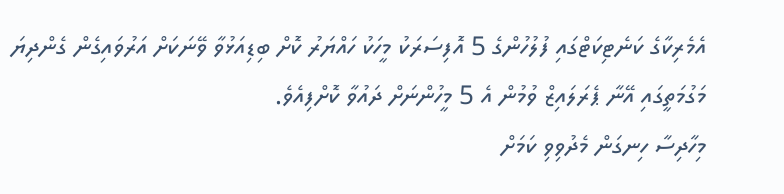އެމެރިކާގެ ކަނެޓިކަޓްގައި ފުލުހުންގެ 5 އޮފިސަރަކު މީހަކު ހައްޔަރު ކޮށް ބިޑިއަޅުވާ ވޭނަކަށް އަރުވައިގެން ގެންދިޔަ މަގުމަތީގައި އޭނާ ޕެރަލައިޒް ވުމުން އެ 5 މީހުންނަށް ދައުވާ ކޮށްފިއެވެ.
މިހާދިސާ ހިނގަން މެދުވިވި ކަމަށް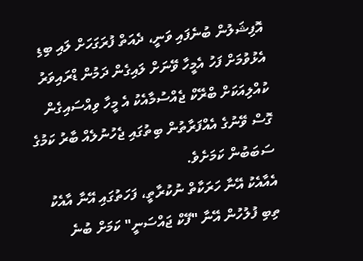އޮފިޝަލުން ބުނެފައި ވަނީ، ދެއަތް ފުރަގަހަށް ލައި ބިޑި އެޅުވުމަށް ފަހު އެމީހާ ވޭނަށް ލައިގެން ދަމުން ޑްރައިވަރު ކުއްލިއަކަށް ބްރޭކް ޖެއްސުމާއެކު އެ މީހާ ވިއްސައިގެން ގޮސް ވޭނުގެ އެއްފަރާތުން ބިތުގައި ޖެހުނުލެއް ބާރު ކަމުގެ ސަބަބުން ކަމަށެވެ.
އެއާއެކު އޭނާ ހަރަކާތް ނުކުރާތީ، ފަހަތުގައި އޭނާ އާއެކު ތިބި ފުލުހުން އޭނާ "ފޭކް ޖައްސަނީ" ކަމަށް ބުނެ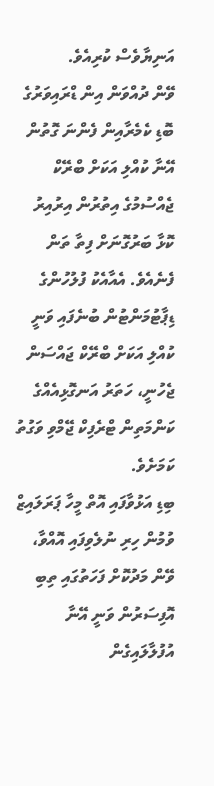އަނިޔާވެސް ކުރިއެވެ.
ވޭން ދުއްވަން އިން ޑްރައިވަރުގެ ބޮޑި ކެމެރާއިން ފެންނަ ގޮތުން އޭނާ ކުއްލި އަކަށް ބްރޭކް ޖެއްސުމުގެ އިތުރުން އިރުއިރު ކޮޅާ ބަރުގޮނަށް ފިތާ ތަން ފެނެއެވެ. އެއާއެކު ފުލުހުންގެ ޑިޕާޓުމަންޓުން ބުނެފައި ވަނީ ކުއްލި އަކަށް ބްރޭކް ޖައްސަން ޖެހުނީ، ހަތަރު އަނގޮޅިއެއްގެ ކަންމަތިން ޓްރެފިކް ޖޭމްވި ވަގުތު ކަމަށެވެ.
ބިޑި އަޅުވާފައި އޮތް މީހާ ޕަރަލައިޒް ވުމުން ހިރި ނުލެވިފައި އޮއްވާ، ވޭން މަދުކޮށް ފަހަތުގައި ތިބި އޮފިސަރުން ވަނީ އޭނާ އުފުލާލައިގެން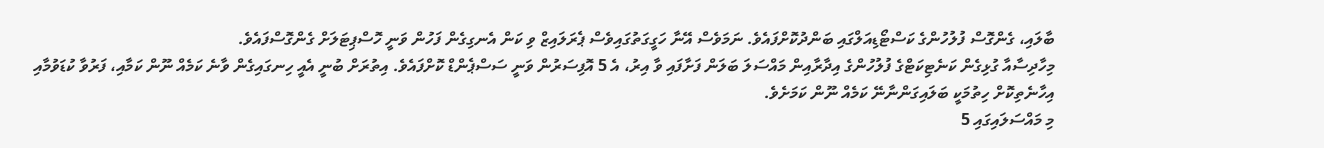ބާލައި، ގެންގޮސް ފުލުހުންގެ ކަސްޓޯޑިއަލްގައި ބަންދުކޮށްފައެވެ. ނަމަވެސް އޭނާ ހަގީގަތުގައިވެސް ޕެރަލައިޒް ވި ކަން އެނގިގެން ފަހުން ވަނީ ހޮސްޕިޓަލަށް ގެންގޮސްފައެވެ.
މިހާދިސާއާ ގުޅިގެން ކަނެޓިކަޓްގެ ފުލުހުންގެ އިދާރާއިން މައްސަލަ ބަލަން ފަށާފައި ވާ އިރު، އެ 5 އޮފިސަރުން ވަނީ ސަސްޕެންޑް ކޮށްފައެވެ. އިތުރަށް ބުނީ އެއީ ހިނގައިގެން ވާނެ ކަމެއް ނޫން ކަމާއި، ފަރުވާ ކުޑަވުމާއި އިހާނެތިކޮށް ހިތުމަކީ ބަލައިގަންނާނޭ ކަމެއް ނޫން ކަމަށެވެ.
މި މައްސަލައިގައި 5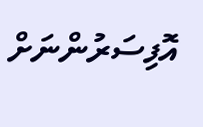އޮފިސަރުންނަށް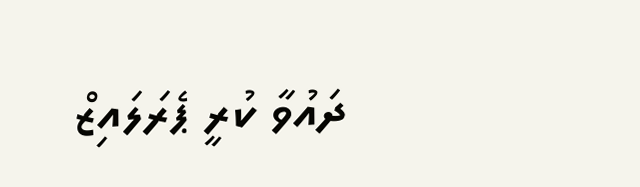ދައުވާ ކުރީ ޕެރަލައިޒް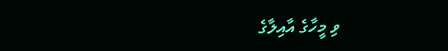ވި މީހާގެ އާއިލާގެ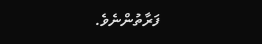ފަރާތުންނެވެ.